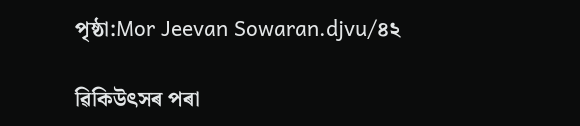পৃষ্ঠা:Mor Jeevan Sowaran.djvu/৪২

ৱিকিউৎসৰ পৰা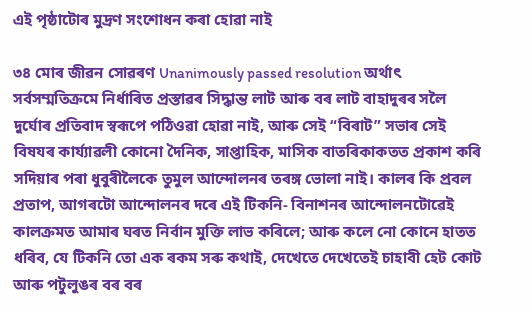এই পৃষ্ঠাটোৰ মুদ্ৰণ সংশোধন কৰা হোৱা নাই

৩৪ মোৰ জীৱন সোৱৰণ Unanimously passed resolution অৰ্থাৎ সৰ্বসম্মতিক্ৰমে নিৰ্ধাৰিত প্ৰস্তাৱৰ সিদ্ধান্ত লাট আৰু বৰ লাট বাহাদুৰৰ সলৈ দুৰ্ঘোৰ প্ৰতিবাদ স্বৰূপে পঠিওৱা হোৱা নাই, আৰু সেই “বিৰাট” সভাৰ সেই বিষযৰ কাৰ্য্যাৱলী কোনো দৈনিক, সাপ্তাহিক, মাসিক বাতৰিকাকতত প্ৰকাশ কৰি সদিয়াৰ পৰা ধুবুৰীলৈকে তুমুল আন্দোলনৰ তৰঙ্গ ভোলা নাই। কালৰ কি প্ৰবল প্ৰতাপ, আগৰটো আন্দোলনৰ দৰে এই টিকনি- বিনাশনৰ আন্দোলনটোৱেই কালক্ৰমত আমাৰ ঘৰত নিৰ্বান মুক্তি লাভ কৰিলে; আৰু কলে নো কোনে হাতত ধৰিব, যে টিকনি তো এক ৰকম সৰু কথাই, দেখেতে দেখেতেই চাহাবী হেট কোট আৰু পটুলুঙৰ বৰ বৰ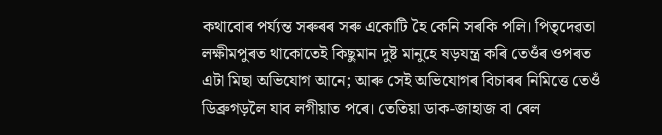কথাবোৰ পৰ্য্যন্ত সৰুৰৰ সৰু একোটি হৈ কেনি সৰকি পলি। পিতৃদেৱতা লক্ষীমপুৰত থাকোতেই কিছুমান দুষ্ট মানুহে ষড়যন্ত্ৰ কৰি তেওঁৰ ওপৰত এটা মিছা অভিযোগ আনে; আৰু সেই অভিযোগৰ বিচাৰৰ নিমিত্তে তেওঁ ডিব্ৰুগড়লৈ যাব লগীয়াত পৰে। তেতিয়া ডাক-জাহাজ বা ৰেল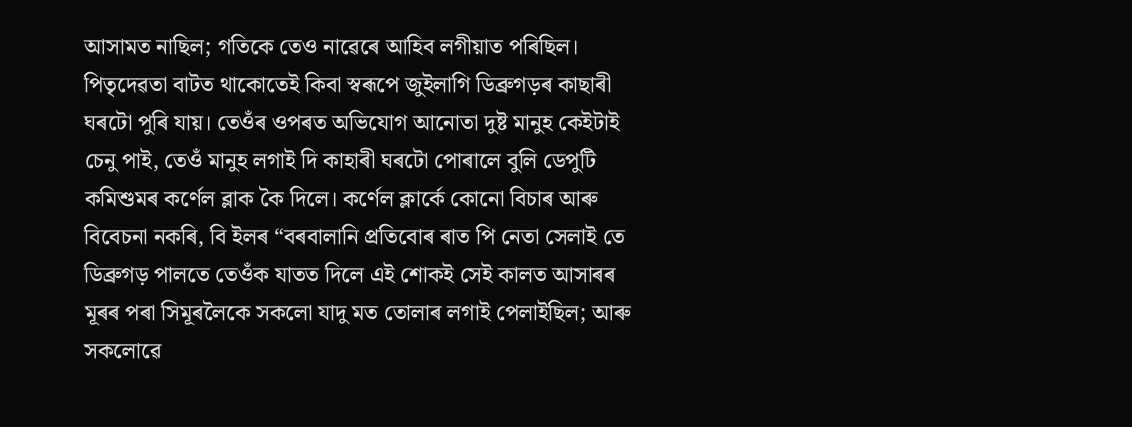আসামত নাছিল; গতিকে তেও নাৱেৰে আহিব লগীয়াত পৰিছিল। পিতৃদেৱতা বাটত থাকোতেই কিবা স্বৰূপে জুইলাগি ডিব্ৰুগড়ৰ কাছাৰী ঘৰটো পুৰি যায়। তেওঁৰ ওপৰত অভিযোগ আনোতা দুষ্ট মানুহ কেইটাই চেনু পাই, তেওঁ মানুহ লগাই দি কাহাৰী ঘৰটো পোৰালে বুলি ডেপুটি কমিশুমৰ কৰ্ণেল ব্লাক কৈ দিলে। কৰ্ণেল ক্লাৰ্কে কোনো বিচাৰ আৰু বিবেচনা নকৰি, বি ইলৰ “বৰবালানি প্ৰতিবোৰ ৰাত পি নেতা সেলাই তে ডিব্ৰুগড় পালতে তেওঁক যাতত দিলে এই শোকই সেই কালত আসাৰৰ মূৰৰ পৰা সিমূৰলৈকে সকলো যাদু মত তোলাৰ লগাই পেলাইছিল; আৰু সকলোৱে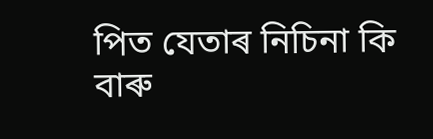পিত যেতাৰ নিচিনা কি বাৰু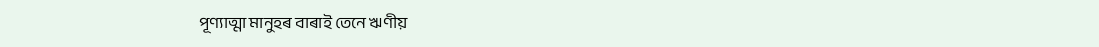পূণ্যাত্মা মানুহৰ বাৰাই তেনে ঋণীয়